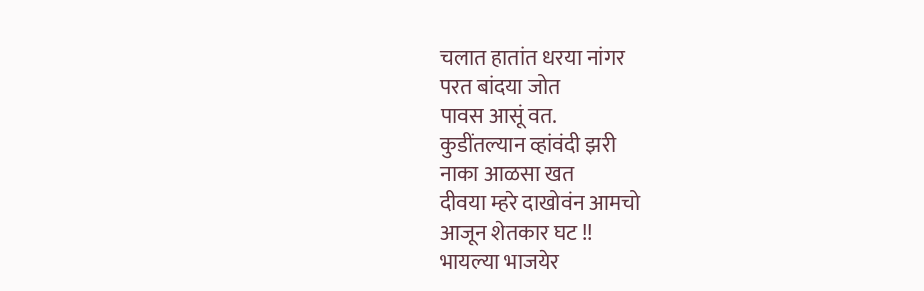चलात हातांत धरया नांगर
परत बांदया जोत
पावस आसूं वत.
कुडींतल्यान व्हांवंदी झरी
नाका आळसा खत
दीवया म्हरे दाखोवंन आमचो
आजून शेतकार घट !!
भायल्या भाजयेर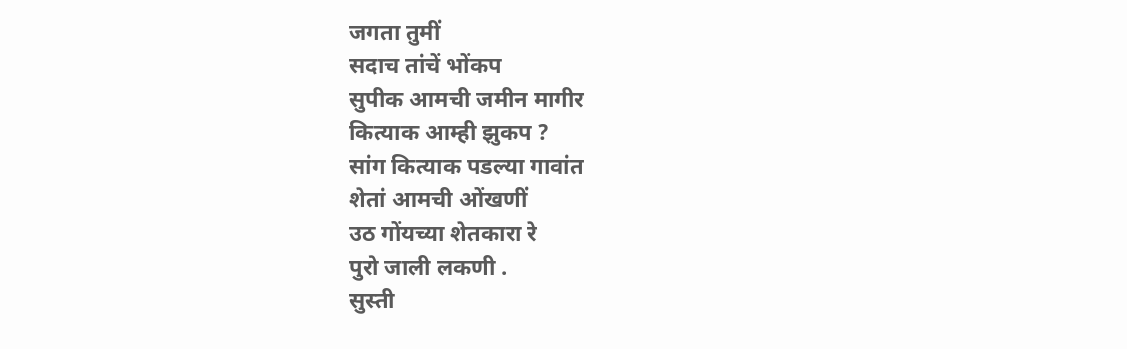जगता तुमीं
सदाच तांचें भोंकप
सुपीक आमची जमीन मागीर
कित्याक आम्ही झुकप ?
सांग कित्याक पडल्या गावांत
शेतां आमची ओंखणीं
उठ गोंयच्या शेतकारा रे
पुरो जाली लकणी .
सुस्ती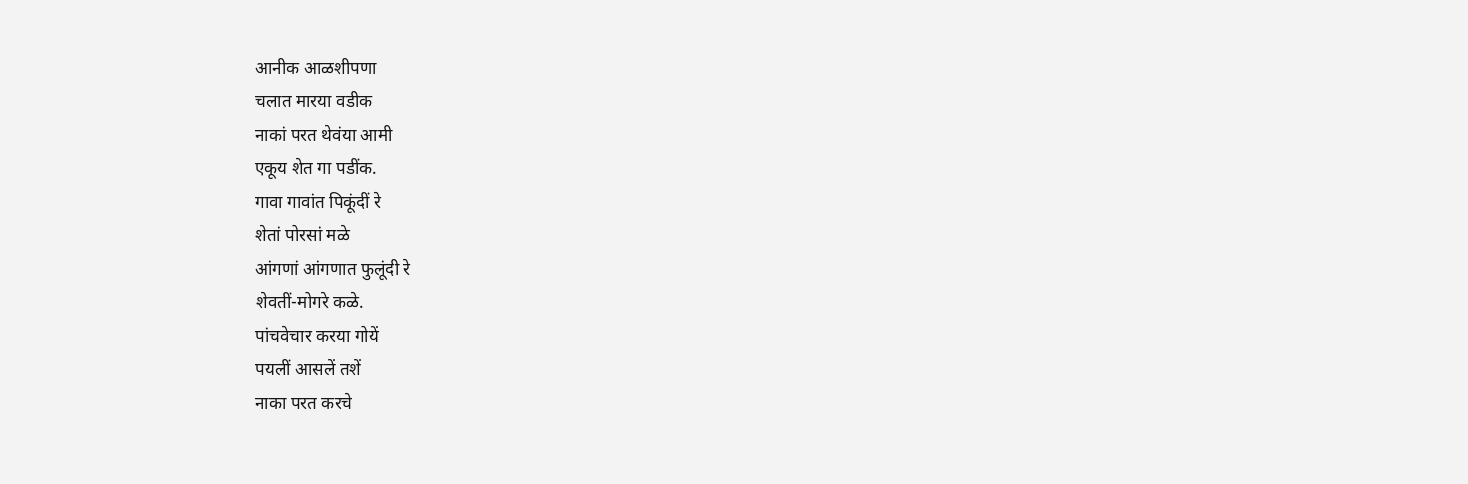आनीक आळशीपणा
चलात मारया वडीक
नाकां परत थेवंया आमी
एकूय शेत गा पडींक.
गावा गावांत पिकूंदीं रे
शेतां पोरसां मळे
आंगणां आंगणात फुलूंदी रे
शेवतीं-मोगरे कळे.
पांचवेचार करया गोयें
पयलीं आसलें तशें
नाका परत करचे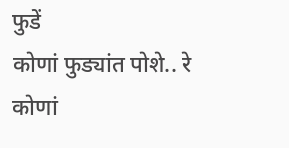फुडें
कोणां फुड्यांत पोशे.. रे
कोणां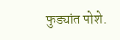फुड्यांत पोशे.